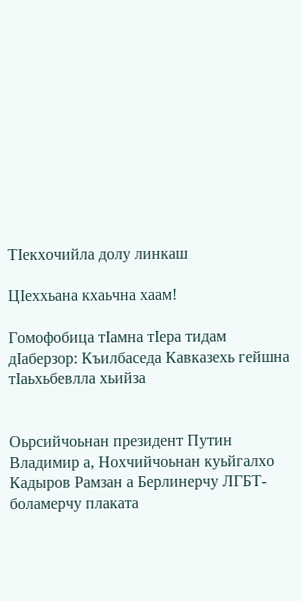ТIекхочийла долу линкаш

ЦIеххьана кхаьчна хаам!

Гомофобица тIамна тIера тидам дIаберзор: Къилбаседа Кавказехь гейшна тIаьхьбевлла хьийза


Оьрсийчоьнан президент Путин Владимир а, Нохчийчоьнан куьйгалхо Кадыров Рамзан а Берлинерчу ЛГБТ-боламерчу плаката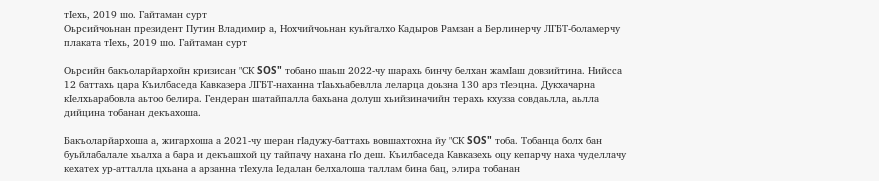тIехь, 2019 шо. Гайтаман сурт
Оьрсийчоьнан президент Путин Владимир а, Нохчийчоьнан куьйгалхо Кадыров Рамзан а Берлинерчу ЛГБТ-боламерчу плаката тIехь, 2019 шо. Гайтаман сурт

Оьрсийн бакъоларйархойн кризисан "СК SOS" тобано шаьш 2022-чу шарахь бинчу белхан жамIаш довзийтина. Нийсса 12 баттахь цара Къилбаседа Кавказера ЛГБТ-наханна тIаьхьабевлла леларца доьзна 130 арз тIеэцна. Дукхачарна кIелхьарабовла аьтоо белира. Гендеран шатайпалла бахьана долуш хьийзиначийн терахь кхузза совдаьлла, аьлла дийцина тобанан декъахоша.

Бакъоларйархоша а, жигархоша а 2021-чу шеран гIадужу-баттахь вовшахтохна йу "СК SOS" тоба. Тобанца болх бан буьйлабалале хьалха а бара и декъашхой цу тайпачу нахана гIо деш. Къилбаседа Кавказехь оцу кепарчу наха чуделлачу кехатех ур-атталла цхьана а арзанна тIехула Iедалан белхалоша таллам бина бац, элира тобанан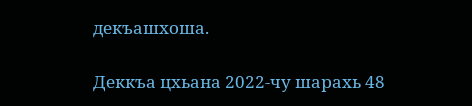декъашхоша.

Деккъа цхьана 2022-чу шарахь 48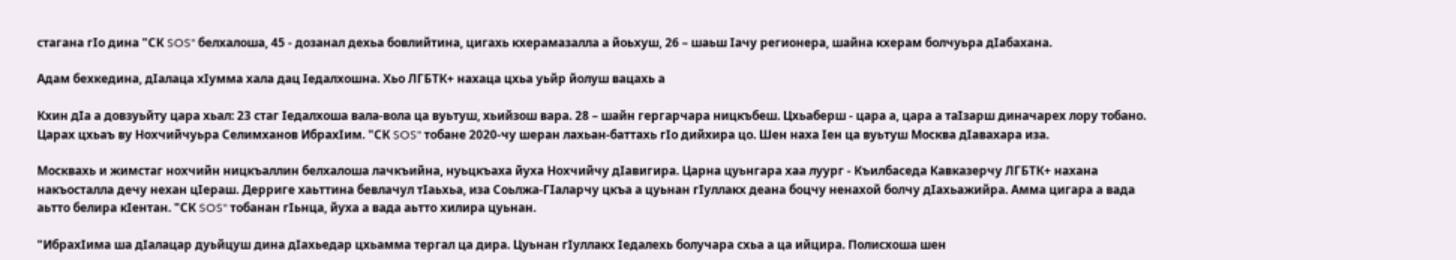стагана гIо дина "СК SOS" белхалоша, 45 - дозанал дехьа бовлийтина, цигахь кхерамазалла а йоьхуш, 26 – шаьш Iачу регионера, шайна кхерам болчуьра дIабахана.

Адам бехкедина, дIалаца хIумма хала дац Iедалхошна. Хьо ЛГБТК+ нахаца цхьа уьйр йолуш вацахь а

Кхин дIа а довзуьйту цара хьал: 23 стаг Iедалхоша вала-вола ца вуьтуш, хьийзош вара. 28 – шайн гергарчара ницкъбеш. Цхьаберш - цара а, цара а таIзарш диначарех лору тобано. Царах цхьаъ ву Нохчийчуьра Селимханов ИбрахIим. "СК SOS" тобане 2020-чу шеран лахьан-баттахь гIо дийхира цо. Шен наха Iен ца вуьтуш Москва дIавахара иза.

Москвахь и жимстаг нохчийн ницкъаллин белхалоша лачкъийна, нуьцкъаха йуха Нохчийчу дIавигира. Царна цуьнгара хаа луург - Къилбаседа Кавказерчу ЛГБТК+ нахана накъосталла дечу нехан цIераш. Дерриге хаьттина бевлачул тIаьхьа, иза Соьлжа-ГIаларчу цкъа а цуьнан гIуллакх деана боцчу ненахой болчу дIахьажийра. Амма цигара а вада аьтто белира кIентан. "СК SOS" тобанан гIьнца, йуха а вада аьтто хилира цуьнан.

"ИбрахIима ша дIалацар дуьйцуш дина дIахьедар цхьамма тергал ца дира. Цуьнан гIуллакх Iедалехь болучара схьа а ца ийцира. Полисхоша шен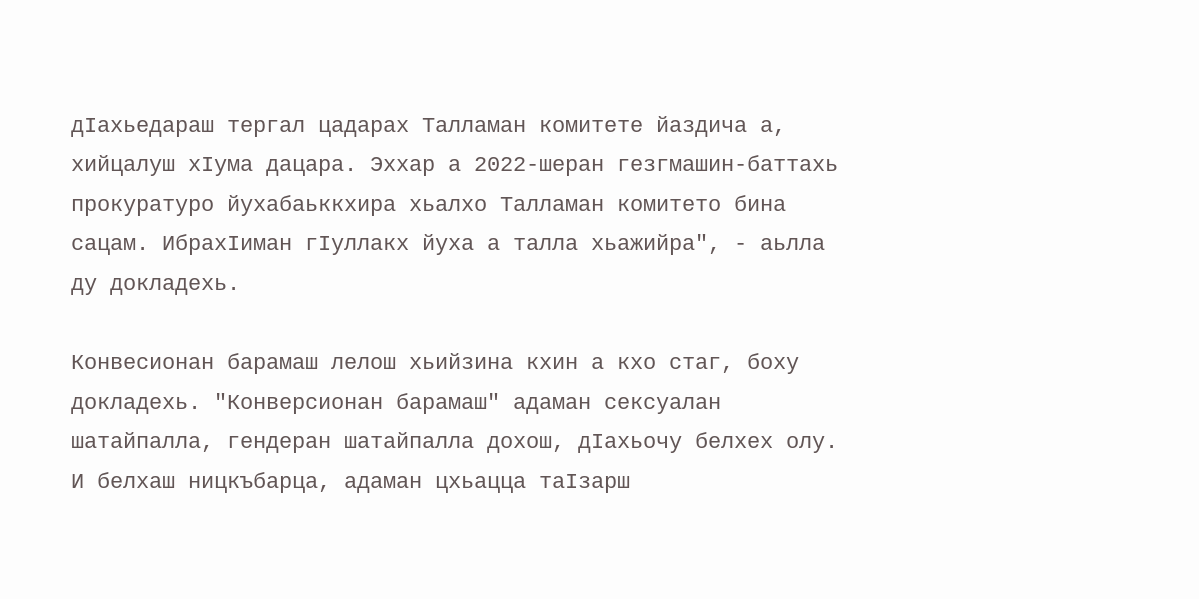дIахьедараш тергал цадарах Талламан комитете йаздича а, хийцалуш хIума дацара. Эххар а 2022-шеран гезгмашин-баттахь прокуратуро йухабаьккхира хьалхо Талламан комитето бина сацам. ИбрахIиман гIуллакх йуха а талла хьажийра", - аьлла ду докладехь.

Конвесионан барамаш лелош хьийзина кхин а кхо стаг, боху докладехь. "Конверсионан барамаш" адаман сексуалан шатайпалла, гендеран шатайпалла дохош, дIахьочу белхех олу. И белхаш ницкъбарца, адаман цхьацца таIзарш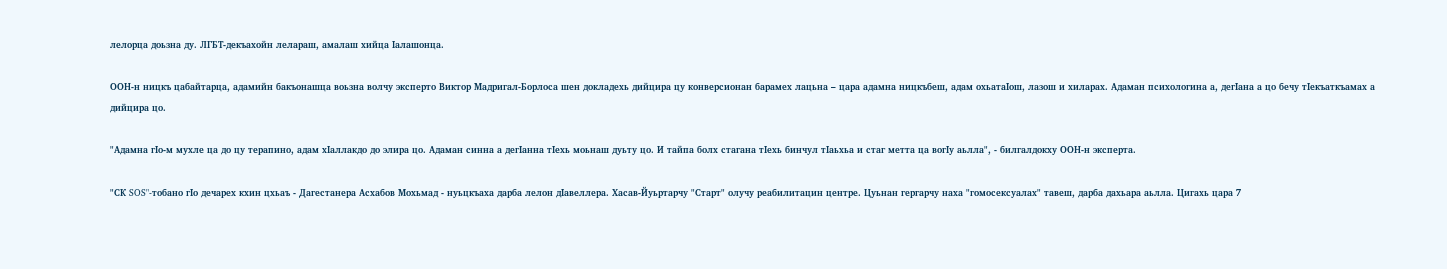лелорца доьзна ду. ЛГБТ-декъахойн лелараш, амалаш хийца Iалашонца.

ООН-н ницкъ цабайтарца, адамийн бакъонашца воьзна волчу эксперто Виктор Мадригал-Борлоса шен докладехь дийцира цу конверсионан барамех лацьна – цара адамна ницкъбеш, адам охьатаIош, лазош и хиларах. Адаман психологина а, дегIана а цо бечу тIекъаткъамах а дийцира цо.

"Адамна гIо-м мухле ца до цу терапино, адам хIаллакдо до элира цо. Адаман синна а дегIанна тIехь моьнаш дуьту цо. И тайпа болх стагана тIехь бинчул тIаьхьа и стаг метта ца вогIу аьлла", - билгалдокху ООН-н эксперта.

"СК SOS"-тобано гIо дечарех кхин цхьаъ - Дагестанера Асхабов Мохьмад - нуьцкъаха дарба лелон дIавеллера. Хасав-Йуьртарчу "Старт" олучу реабилитацин центре. Цуьнан гергарчу наха "гомосексуалах" тавеш, дарба дахьара аьлла. Цигахь цара 7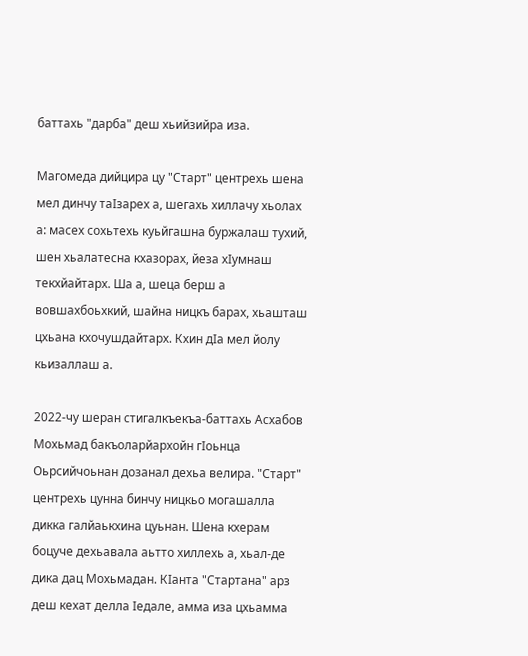баттахь "дарба" деш хьийзийра иза.

Магомеда дийцира цу "Старт" центрехь шена мел динчу таIзарех а, шегахь хиллачу хьолах а: масех сохьтехь куьйгашна буржалаш тухий, шен хьалатесна кхазорах, йеза хIумнаш текхйайтарх. Ша а, шеца берш а вовшахбоьхкий, шайна ницкъ барах, хьашташ цхьана кхочушдайтарх. Кхин дIа мел йолу кьизаллаш а.

2022-чу шеран стигалкъекъа-баттахь Асхабов Мохьмад бакъоларйархойн гIоьнца Оьрсийчоьнан дозанал дехьа велира. "Старт" центрехь цунна бинчу ницкьо могашалла дикка галйаькхина цуьнан. Шена кхерам боцуче дехьавала аьтто хиллехь а, хьал-де дика дац Мохьмадан. КIанта "Стартана" арз деш кехат делла Iедале, амма иза цхьамма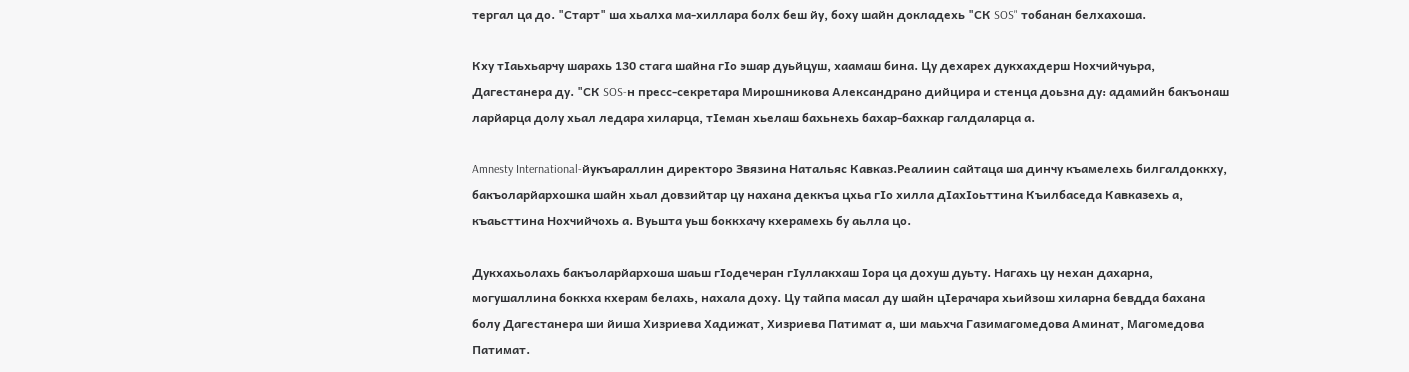тергал ца до. "Старт" ша хьалха ма-хиллара болх беш йу, боху шайн докладехь "СК SOS" тобанан белхахоша.

Кху тIаьхьарчу шарахь 130 стага шайна гIо эшар дуьйцуш, хаамаш бина. Цу дехарех дукхахдерш Нохчийчуьра, Дагестанера ду. "СК SOS-н пресс-секретара Мирошникова Александрано дийцира и стенца доьзна ду: адамийн бакъонаш ларйарца долу хьал ледара хиларца, тIеман хьелаш бахьнехь бахар-бахкар галдаларца а.

Amnesty International-йукъараллин директоро Звязина Натальяс Кавказ.Реалиин сайтаца ша динчу къамелехь билгалдоккху, бакъоларйархошка шайн хьал довзийтар цу нахана деккъа цхьа гIо хилла дIахIоьттина Къилбаседа Кавказехь а, къаьсттина Нохчийчохь а. Вуьшта уьш боккхачу кхерамехь бу аьлла цо.

Дукхахьолахь бакъоларйархоша шаьш гIодечеран гIуллакхаш Iора ца дохуш дуьту. Нагахь цу нехан дахарна, могушаллина боккха кхерам белахь, нахала доху. Цу тайпа масал ду шайн цIерачара хьийзош хиларна бевдда бахана болу Дагестанера ши йиша Хизриева Хадижат, Хизриева Патимат а, ши маьхча Газимагомедова Аминат, Магомедова Патимат.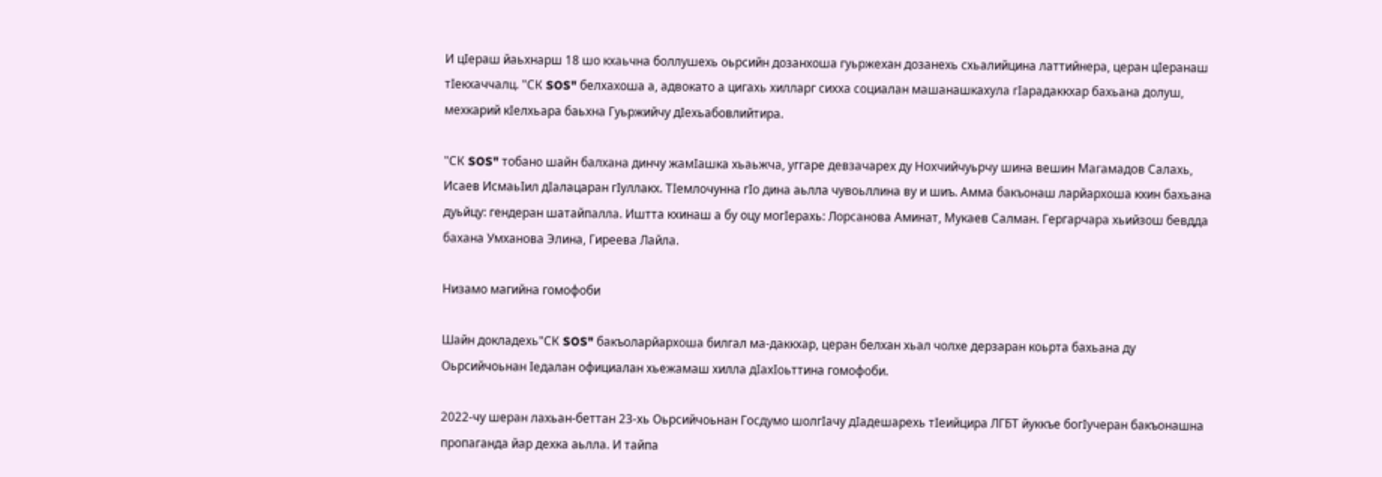И цIераш йаьхнарш 18 шо кхаьчна боллушехь оьрсийн дозанхоша гуьржехан дозанехь схьалийцина латтийнера, церан цIеранаш тIекхаччалц. "СК SOS" белхахоша а, адвокато а цигахь хилларг сихха социалан машанашкахула гIарадаккхар бахьана долуш, мехкарий кIелхьара баьхна Гуьржийчу дIехьабовлийтира.

"СК SOS" тобано шайн балхана динчу жамIашка хьаьжча, уггаре девзачарех ду Нохчийчуьрчу шина вешин Магамадов Салахь, Исаев ИсмаьIил дIалацаран гIуллакх. ТIемлочунна гIо дина аьлла чувоьллина ву и шиъ. Амма бакъонаш ларйархоша кхин бахьана дуьйцу: гендеран шатайпалла. Иштта кхинаш а бу оцу могIерахь: Лорсанова Аминат, Мукаев Салман. Гергарчара хьийзош бевдда бахана Умханова Элина, Гиреева Лайла.

Низамо магийна гомофоби

Шайн докладехь"СК SOS" бакъоларйархоша билгал ма-даккхар, церан белхан хьал чолхе дерзаран коьрта бахьана ду Оьрсийчоьнан Iедалан официалан хьежамаш хилла дIахIоьттина гомофоби.

2022-чу шеран лахьан-беттан 23-хь Оьрсийчоьнан Госдумо шолгIачу дIадешарехь тIеийцира ЛГБТ йуккъе богIучеран бакъонашна пропаганда йар дехка аьлла. И тайпа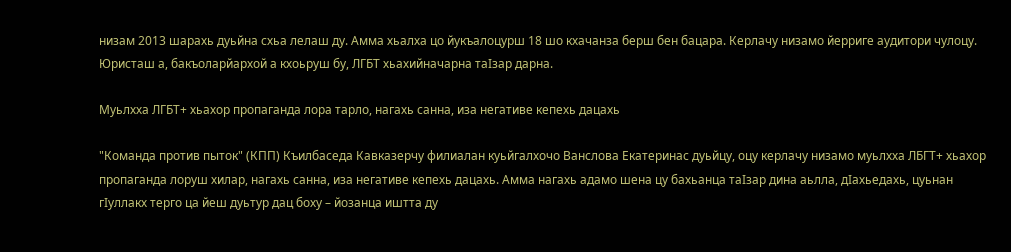низам 2013 шарахь дуьйна схьа лелаш ду. Амма хьалха цо йукъалоцурш 18 шо кхачанза берш бен бацара. Керлачу низамо йерриге аудитори чулоцу. Юристаш а, бакъоларйархой а кхоьруш бу, ЛГБТ хьахийначарна таIзар дарна.

Муьлхха ЛГБТ+ хьахор пропаганда лора тарло, нагахь санна, иза негативе кепехь дацахь

"Команда против пыток" (КПП) Къилбаседа Кавказерчу филиалан куьйгалхочо Ванслова Екатеринас дуьйцу, оцу керлачу низамо муьлхха ЛБГТ+ хьахор пропаганда лоруш хилар, нагахь санна, иза негативе кепехь дацахь. Амма нагахь адамо шена цу бахьанца таIзар дина аьлла, дIахьедахь, цуьнан гIуллакх терго ца йеш дуьтур дац боху – йозанца иштта ду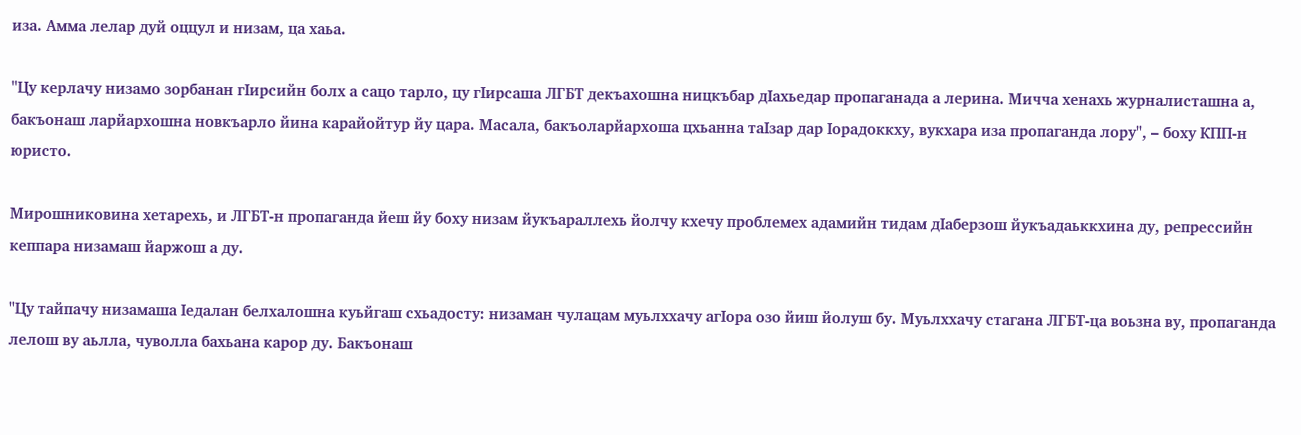иза. Амма лелар дуй оццул и низам, ца хаьа.

"Цу керлачу низамо зорбанан гIирсийн болх а сацо тарло, цу гIирсаша ЛГБТ декъахошна ницкъбар дIахьедар пропаганада а лерина. Мичча хенахь журналисташна а, бакъонаш ларйархошна новкъарло йина карайойтур йу цара. Масала, бакъоларйархоша цхьанна таIзар дар Iорадоккху, вукхара иза пропаганда лору", – боху КПП-н юристо.

Мирошниковина хетарехь, и ЛГБТ-н пропаганда йеш йу боху низам йукъараллехь йолчу кхечу проблемех адамийн тидам дIаберзош йукъадаьккхина ду, репрессийн кеппара низамаш йаржош а ду.

"Цу тайпачу низамаша Iедалан белхалошна куьйгаш схьадосту: низаман чулацам муьлххачу агIора озо йиш йолуш бу. Муьлххачу стагана ЛГБТ-ца воьзна ву, пропаганда лелош ву аьлла, чуволла бахьана карор ду. Бакъонаш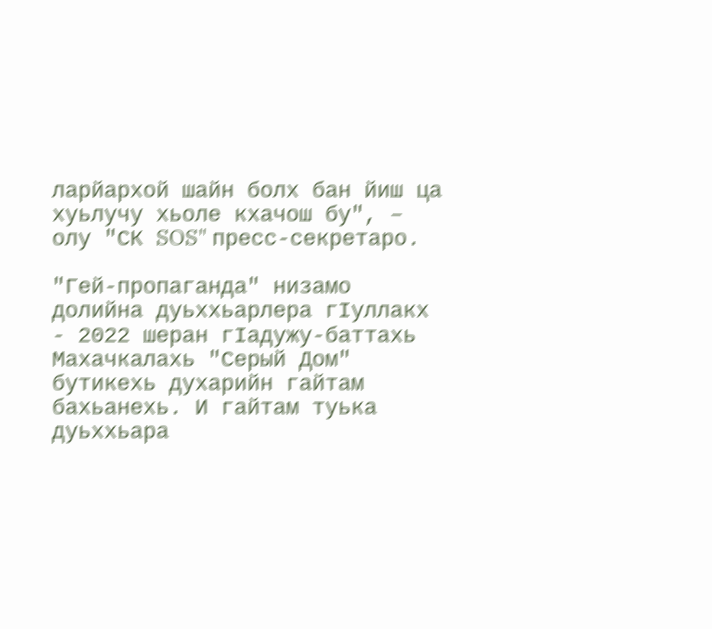ларйархой шайн болх бан йиш ца хуьлучу хьоле кхачош бу", – олу "СК SOS" пресс-секретаро.

"Гей-пропаганда" низамо долийна дуьххьарлера гIуллакх - 2022 шеран гIадужу-баттахь Махачкалахь "Серый Дом" бутикехь духарийн гайтам бахьанехь. И гайтам туька дуьххьара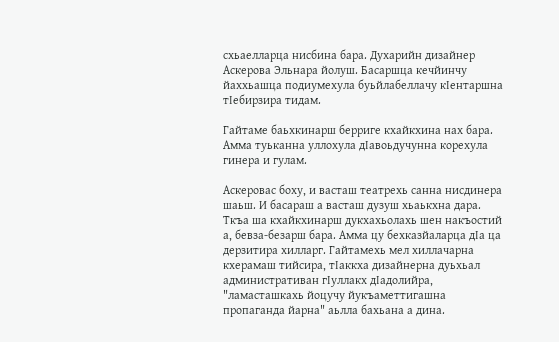схьаелларца нисбина бара. Духарийн дизайнер Аскерова Эльнара йолуш. Басаршца кечйинчу йаххьашца подиумехула буьйлабеллачу кIентаршна тIебирзира тидам.

Гайтаме баьхкинарш берриге кхайкхина нах бара. Амма туьканна уллохула дIавоьдучунна корехула гинера и гулам.

Аскеровас боху, и васташ театрехь санна нисдинера шаьш. И басараш а васташ дузуш хьаькхна дара. Ткъа ша кхайкхинарш дукхахьолахь шен накъостий а, бевза-безарш бара. Амма цу бехказйаларца дIа ца дерзитира хилларг. Гайтамехь мел хиллачарна кхерамаш тийсира, тIаккха дизайнерна дуьхьал административан гIуллакх дIадолийра, "ламасташкахь йоцучу йукъаметтигашна пропаганда йарна" аьлла бахьана а дина.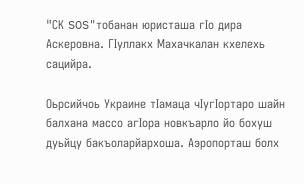"СК SOS"тобанан юристаша гIо дира Аскеровна. ГIуллакх Махачкалан кхелехь сацийра.

Оьрсийчоь Украине тIамаца чIугIортаро шайн балхана массо агIора новкъарло йо бохуш дуьйцу бакъоларйархоша. Аэропорташ болх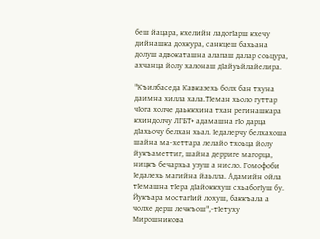беш йацара, кхелийн ладогIарш кхечу дийнашка дохкура, санкцеш бахьана долуш адвокаташна алапаш далар соьцура, ахчанца йолу халонаш дIайуьйлайелира.

"Къилбаседа Кавказехь болх бан тхуна даимна хилла хала.ТIеман хьоло гуттар чIога холче даьккхина тхан регинашкара кхиндолчу ЛГБТ+ адамашна гIо дарца дIахьочу белхан хьал. Iедалерчу белхахоша шайна ма-хеттара лелайо тхоьца йолу йукъаметтиг, шайна дерриге магорца, ницкъ бечархьа узуш а нисло. Гомофоби Iедалехь магийна йаьлла. Адамийн ойла тIемашна тIера дIайоккхуш схьабогIуш бу. Йукъара мостагIий лохуш, баккъала а чолхе дерш лечкъош",-тIетуху Мирошникова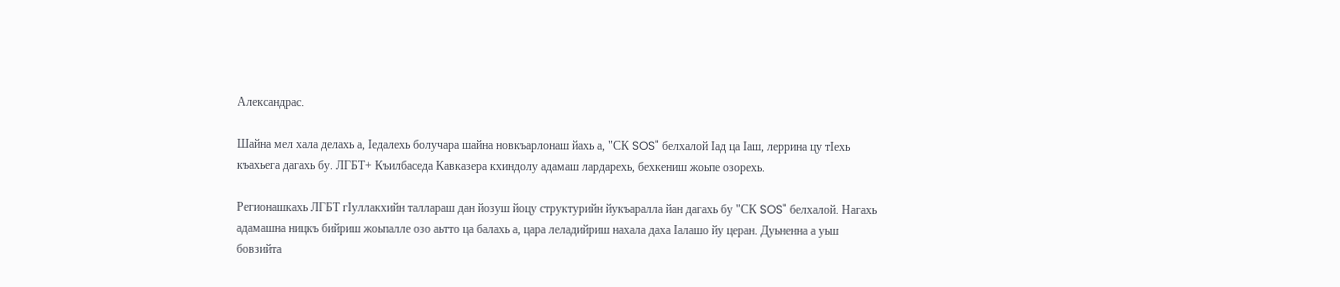Александрас.

Шайна мел хала делахь а, Iедалехь болучара шайна новкъарлонаш йахь а, "СК SOS" белхалой Iад ца Iаш, леррина цу тIехь къахьега дагахь бу. ЛГБТ+ Къилбаседа Кавказера кхиндолу адамаш лардарехь, бехкениш жоьпе озорехь.

Регионашкахь ЛГБТ гIуллакхийн таллараш дан йозуш йоцу структурийн йукъаралла йан дагахь бу "СК SOS" белхалой. Нагахь адамашна ницкъ бийриш жоьпалле озо аьтто ца балахь а, цара леладийриш нахала даха Iалашо йу церан. Дуьненна а уьш бовзийта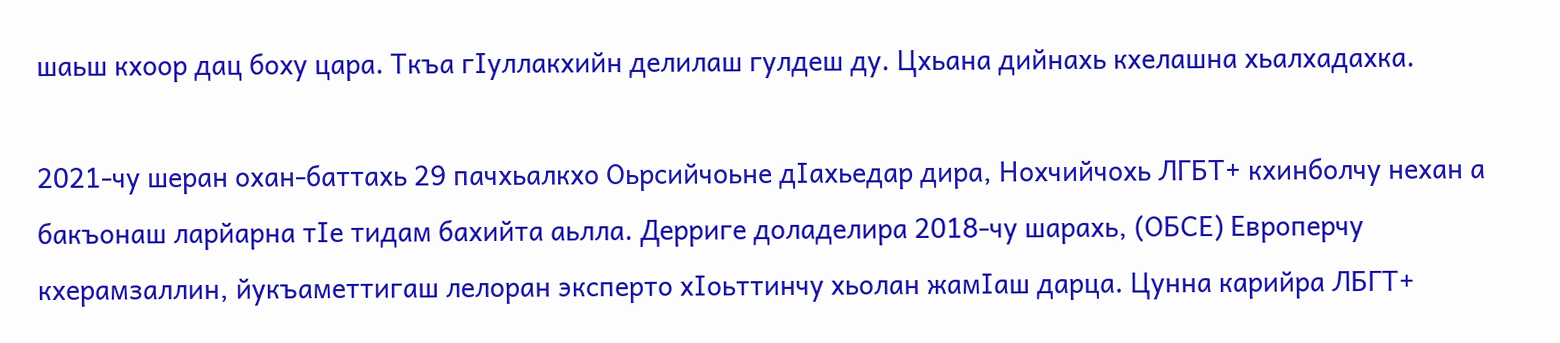шаьш кхоор дац боху цара. Ткъа гIуллакхийн делилаш гулдеш ду. Цхьана дийнахь кхелашна хьалхадахка.

2021-чу шеран охан-баттахь 29 пачхьалкхо Оьрсийчоьне дIахьедар дира, Нохчийчохь ЛГБТ+ кхинболчу нехан а бакъонаш ларйарна тIе тидам бахийта аьлла. Дерриге доладелира 2018-чу шарахь, (ОБСЕ) Европерчу кхерамзаллин, йукъаметтигаш лелоран эксперто хIоьттинчу хьолан жамIаш дарца. Цунна карийра ЛБГТ+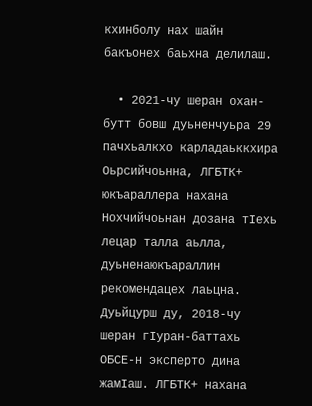кхинболу нах шайн бакъонех баьхна делилаш.

  • 2021-чу шеран охан-бутт бовш дуьненчуьра 29 пачхьалкхо карладаьккхира Оьрсийчоьнна, ЛГБТК+ юкъараллера нахана Нохчийчоьнан дозана тIехь лецар талла аьлла, дуьненаюкъараллин рекомендацех лаьцна. Дуьйцурш ду, 2018-чу шеран гIуран-баттахь ОБСЕ-н эксперто дина жамIаш. ЛГБТК+ нахана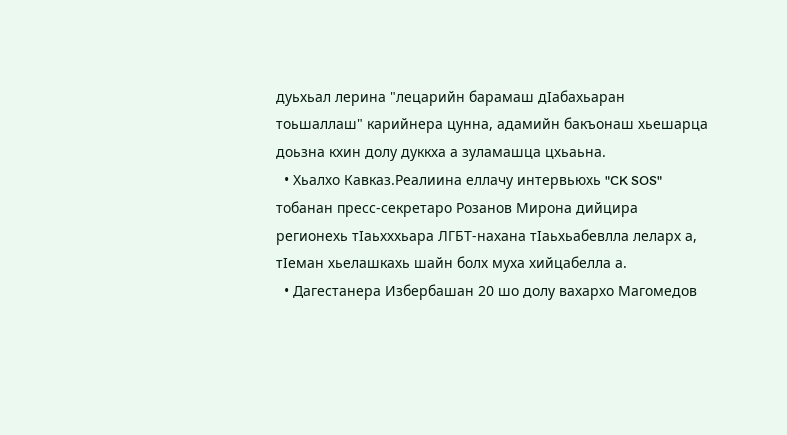дуьхьал лерина "лецарийн барамаш дIабахьаран тоьшаллаш" карийнера цунна, адамийн бакъонаш хьешарца доьзна кхин долу дуккха а зуламашца цхьаьна.
  • Хьалхо Кавказ.Реалиина еллачу интервьюхь "CK SOS" тобанан пресс-секретаро Розанов Мирона дийцира регионехь тIаьхххьара ЛГБТ-нахана тIаьхьабевлла леларх а, тIеман хьелашкахь шайн болх муха хийцабелла а.
  • Дагестанера Избербашан 20 шо долу вахархо Магомедов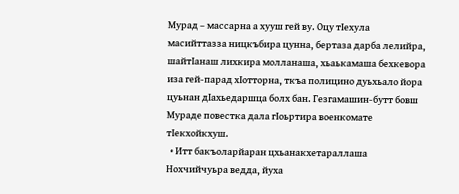Мурад – массарна а хууш гей ву. Оцу тIехула масийттазза ницкъбира цунна, бертаза дарба лелийра, шайтIанаш лихкира молланаша, хьаькамаша бехкевора иза гей-парад хIотторна, ткъа полицино дуьхьало йора цуьнан дIахьедаршца болх бан. Гезгамашин-бутт бовш Мураде повестка дала гIоьртира военкомате тIекхойкхуш.
  • Итт бакъоларйаран цхьанакхетараллаша Нохчийчуьра ведда, йуха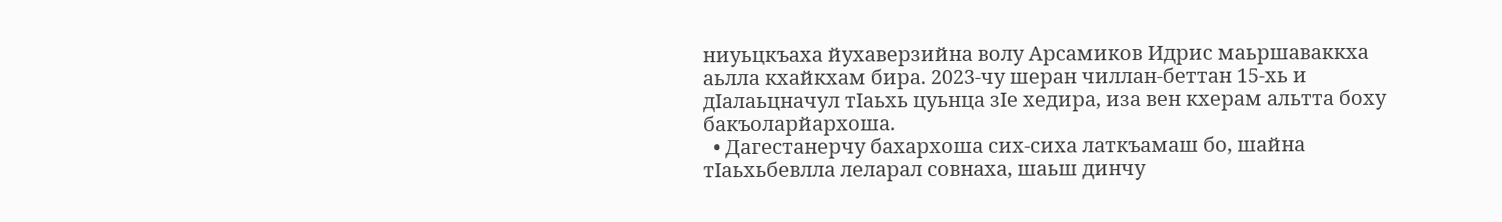ниуьцкъаха йухаверзийна волу Арсамиков Идрис маьршаваккха аьлла кхайкхам бира. 2023-чу шеран чиллан-беттан 15-хь и дIалаьцначул тIаьхь цуьнца зIе хедира, иза вен кхерам альтта боху бакъоларйархоша.
  • Дагестанерчу бахархоша сих-сиха латкъамаш бо, шайна тIаьхьбевлла леларал совнаха, шаьш динчу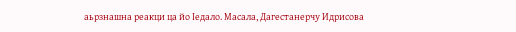аьрзнашна реакци ца йо Iедало. Масала, Дагестанерчу Идрисова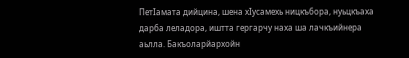ПетIамата дийцина, шена хIусамехь ницкъбора, нуьцкъаха дарба леладора, иштта гергарчу наха ша лачкъийнера аьлла. Бакъоларйархойн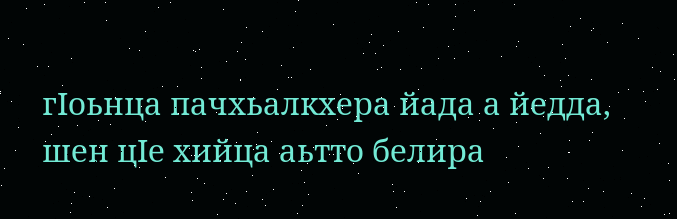гIоьнца пачхьалкхера йада а йедда, шен цIе хийца аьтто белира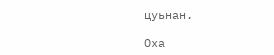цуьнан.

Оха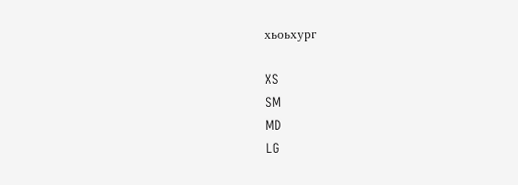хьоьхург

XS
SM
MD
LG